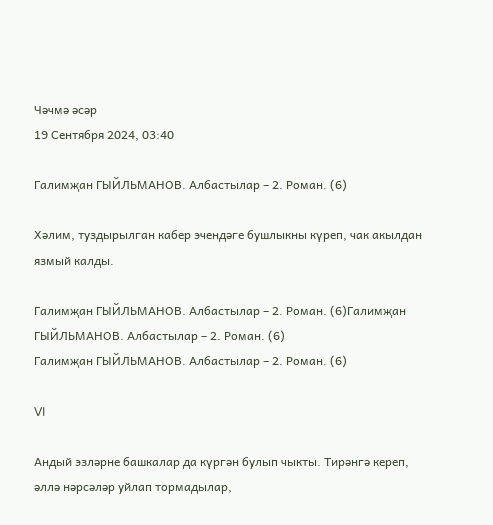Чәчмә әсәр
19 Сентября 2024, 03:40

Галимҗан ГЫЙЛЬМАНОВ. Албастылар – 2. Роман. (6)

Хәлим, туздырылган кабер эчендәге бушлыкны күреп, чак акылдан язмый калды.

Галимҗан ГЫЙЛЬМАНОВ. Албастылар – 2. Роман. (6)Галимҗан ГЫЙЛЬМАНОВ. Албастылар – 2. Роман. (6)
Галимҗан ГЫЙЛЬМАНОВ. Албастылар – 2. Роман. (6)

VI

Андый эзләрне башкалар да күргән булып чыкты. Тирәнгә кереп, әллә нәрсәләр уйлап тормадылар,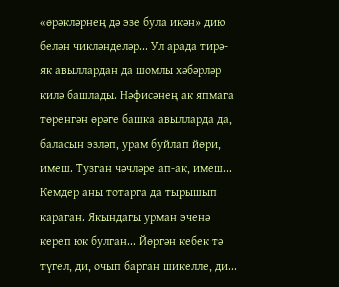«өрәкләрнең дә эзе була икән» дию белән чикләнделәр... Ул арада тирә-як авыллардан да шомлы хәбәрләр килә башлады. Нәфисәнең ак япмага төренгән өрәге башка авылларда да, баласын эзләп, урам буйлап йөри, имеш. Тузган чәчләре ап-ак, имеш... Кемдер аны тотарга да тырышып караган. Якындагы урман эченә кереп юк булган... Йөргән кебек тә түгел, ди, очып барган шикелле, ди...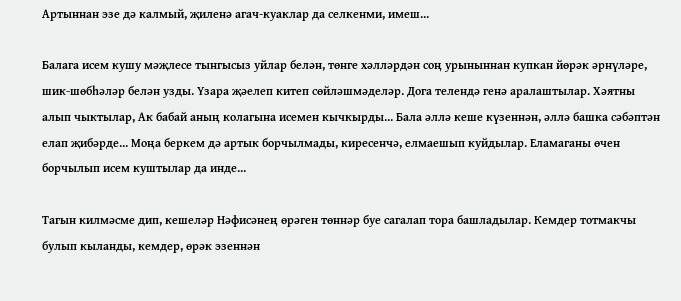Артыннан эзе дә калмый, җиленә агач-куаклар да селкенми, имеш...

Балага исем кушу мәҗлесе тынгысыз уйлар белән, төнге хәлләрдән соң урыныннан купкан йөрәк әрнүләре, шик-шөбһәләр белән узды. Үзара җәелеп китеп сөйләшмәделәр. Дога телендә генә аралаштылар. Хәятны алып чыктылар, Ак бабай аның колагына исемен кычкырды... Бала әллә кеше күзеннән, әллә башка сәбәптән елап җибәрде... Моңа беркем дә артык борчылмады, киресенчә, елмаешып куйдылар. Еламаганы өчен борчылып исем куштылар да инде...

Тагын килмәсме дип, кешеләр Нәфисәнең өрәген төннәр буе сагалап тора башладылар. Кемдер тотмакчы булып кыланды, кемдер, өрәк эзеннән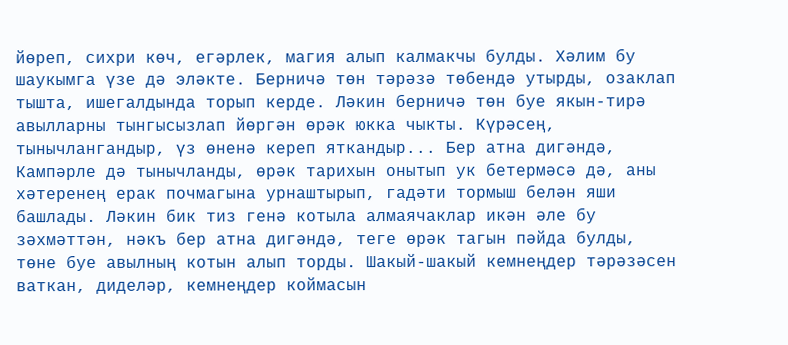йөреп, сихри көч, егәрлек, магия алып калмакчы булды. Хәлим бу шаукымга үзе дә эләкте. Берничә төн тәрәзә төбендә утырды, озаклап тышта, ишегалдында торып керде. Ләкин берничә төн буе якын-тирә авылларны тынгысызлап йөргән өрәк юкка чыкты. Күрәсең, тынычлангандыр, үз өненә кереп яткандыр... Бер атна дигәндә, Кампәрле дә тынычланды, өрәк тарихын онытып ук бетермәсә дә, аны хәтеренең ерак почмагына урнаштырып, гадәти тормыш белән яши башлады. Ләкин бик тиз генә котыла алмаячаклар икән әле бу зәхмәттән, нәкъ бер атна дигәндә, теге өрәк тагын пәйда булды, төне буе авылның котын алып торды. Шакый-шакый кемнеңдер тәрәзәсен ваткан, диделәр, кемнеңдер коймасын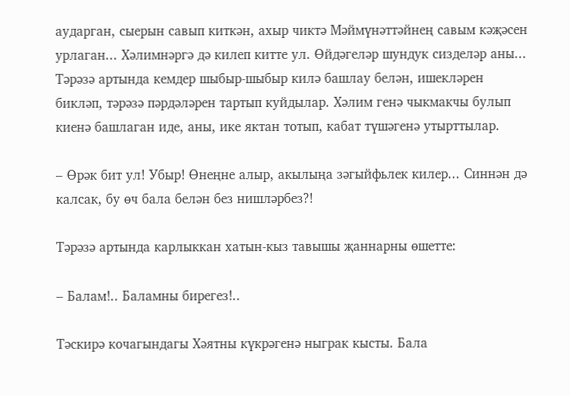аударган, сыерын савып киткән, ахыр чиктә Мәймүнәттәйнең савым кәҗәсен урлаган... Хәлимнәргә дә килеп китте ул. Өйдәгеләр шундук сизделәр аны... Тәрәзә артында кемдер шыбыр-шыбыр килә башлау белән, ишекләрен бикләп, тәрәзә пәрдәләрен тартып куйдылар. Хәлим генә чыкмакчы булып киенә башлаган иде, аны, ике яктан тотып, кабат түшәгенә утырттылар.

– Өрәк бит ул! Убыр! Өнеңне алыр, акылыңа зәгыйфьлек килер... Синнән дә калсак, бу өч бала белән без нишләрбез?!

Тәрәзә артында карлыккан хатын-кыз тавышы җаннарны өшетте:

– Балам!.. Баламны бирегез!..

Тәскирә кочагындагы Хәятны күкрәгенә ныграк кысты. Бала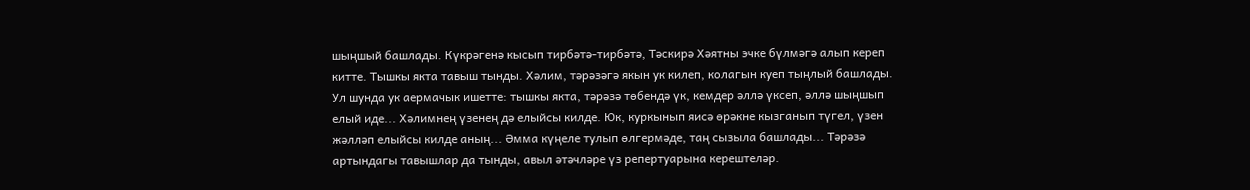шыңшый башлады. Күкрәгенә кысып тирбәтә-тирбәтә, Тәскирә Хәятны эчке бүлмәгә алып кереп китте. Тышкы якта тавыш тынды. Хәлим, тәрәзәгә якын ук килеп, колагын куеп тыңлый башлады. Ул шунда ук аермачык ишетте: тышкы якта, тәрәзә төбендә үк, кемдер әллә үксеп, әллә шыңшып елый иде... Хәлимнең үзенең дә елыйсы килде. Юк, куркынып яисә өрәкне кызганып түгел, үзен жәлләп елыйсы килде аның... Әмма күңеле тулып өлгермәде, таң сызыла башлады... Тәрәзә артындагы тавышлар да тынды, авыл әтәчләре үз репертуарына керештеләр.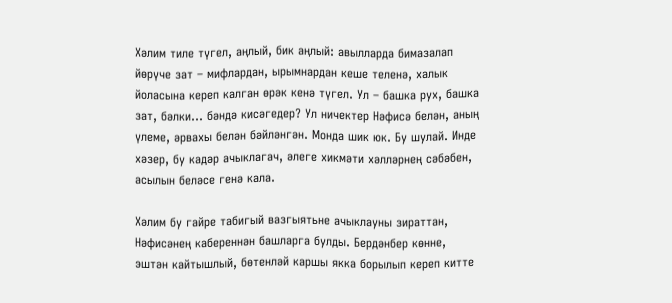Хәлим тиле түгел, аңлый, бик аңлый: авылларда бимазалап йөрүче зат – мифлардан, ырымнардан кеше теленә, халык йоласына кереп калган өрәк кенә түгел. Ул – башка рух, башка зат, бәлки... бәндә кисәгедер? Ул ничектер Нәфисә белән, аның үлеме, әрвахы белән бәйләнгән. Монда шик юк. Бу шулай. Инде хәзер, бу кадәр ачыклагач, әлеге хикмәти хәлләрнең сәбәбен, асылын беләсе генә кала.

Хәлим бу гайре табигый вазгыятьне ачыклауны зираттан, Нәфисәнең кабереннән башларга булды. Бердәнбер көнне, эштән кайтышлый, бөтенләй каршы якка борылып кереп китте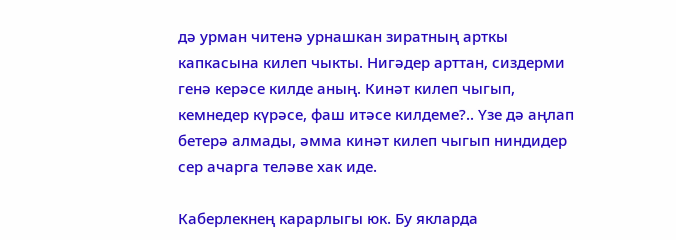дә урман читенә урнашкан зиратның арткы капкасына килеп чыкты. Нигәдер арттан, сиздерми генә керәсе килде аның. Кинәт килеп чыгып, кемнедер күрәсе, фаш итәсе килдеме?.. Үзе дә аңлап бетерә алмады, әмма кинәт килеп чыгып ниндидер сер ачарга теләве хак иде.

Каберлекнең карарлыгы юк. Бу якларда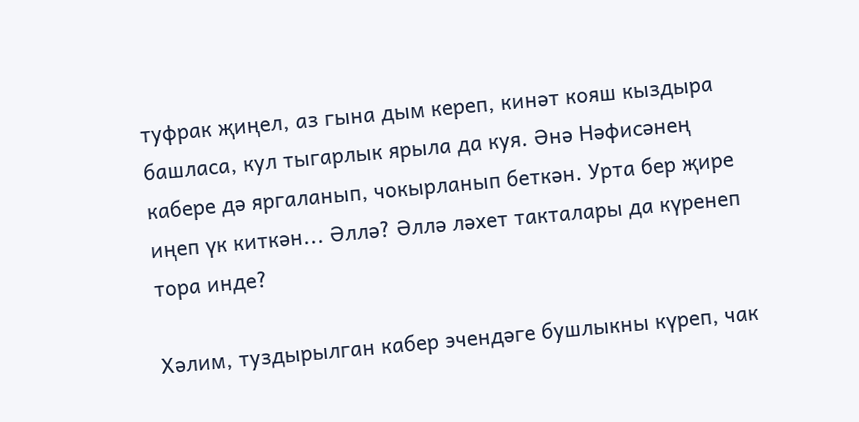туфрак җиңел, аз гына дым кереп, кинәт кояш кыздыра башласа, кул тыгарлык ярыла да куя. Әнә Нәфисәнең кабере дә яргаланып, чокырланып беткән. Урта бер җире иңеп үк киткән... Әллә? Әллә ләхет такталары да күренеп тора инде?

Хәлим, туздырылган кабер эчендәге бушлыкны күреп, чак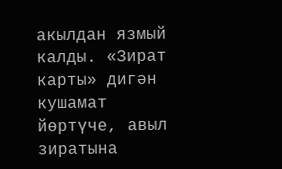акылдан язмый калды. «Зират карты» дигән кушамат йөртүче, авыл зиратына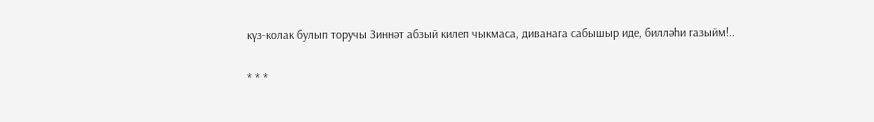күз-колак булып торучы Зиннәт абзый килеп чыкмаса, диванага сабышыр иде, билләһи газыйм!..

* * *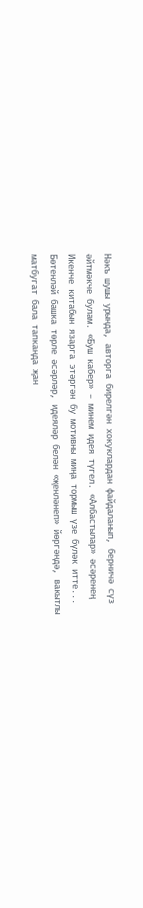Нәкъ шушы урында, авторга бирелгән хокуклардан файдаланып, берничә сүз әйтмәкче булам. «Буш кабер» – минем идея түгел. «Албастылар» әсәренең Икенче китабын язарга этәргән бу мотивны миңа тормыш үзе бүләк итте... Бөтенләй башка төрле әсәрләр, идеяләр белән «җенләнеп» йөргәндә, вакытлы матбугат бала тапканда җан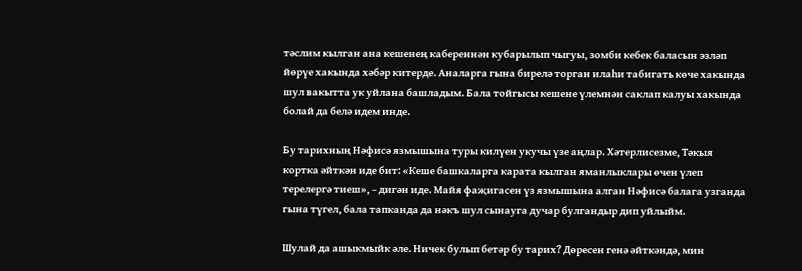тәслим кылган ана кешенең кабереннән кубарылып чыгуы, зомби кебек баласын эзләп йөрүе хакында хәбәр китерде. Аналарга гына бирелә торган илаһи табигать көче хакында шул вакытта ук уйлана башладым. Бала тойгысы кешене үлемнән саклап калуы хакында болай да белә идем инде.

Бу тарихның Нәфисә язмышына туры килүен укучы үзе аңлар. Хәтерлисезме, Тәкыя кортка әйткән иде бит: «Кеше башкаларга карата кылган яманлыклары өчен үлеп терелергә тиеш», – дигән иде. Майя фаҗигасен үз язмышына алган Нәфисә балага узганда гына түгел, бала тапканда да нәкъ шул сынауга дучар булгандыр дип уйлыйм.

Шулай да ашыкмыйк әле. Ничек булып бетәр бу тарих? Дөресен генә әйткәндә, мин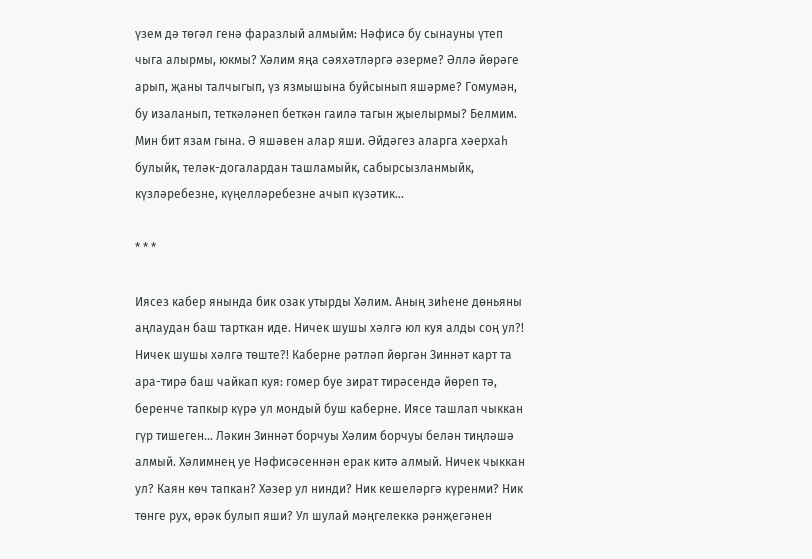үзем дә төгәл генә фаразлый алмыйм: Нәфисә бу сынауны үтеп чыга алырмы, юкмы? Хәлим яңа сәяхәтләргә әзерме? Әллә йөрәге арып, җаны талчыгып, үз язмышына буйсынып яшәрме? Гомумән, бу изаланып, теткәләнеп беткән гаилә тагын җыелырмы? Белмим. Мин бит язам гына. Ә яшәвен алар яши. Әйдәгез аларга хәерхаһ булыйк, теләк-догалардан ташламыйк, сабырсызланмыйк, күзләребезне, күңелләребезне ачып күзәтик...

* * *

Иясез кабер янында бик озак утырды Хәлим. Аның зиһене дөньяны аңлаудан баш тарткан иде. Ничек шушы хәлгә юл куя алды соң ул?! Ничек шушы хәлгә төште?! Каберне рәтләп йөргән Зиннәт карт та ара-тирә баш чайкап куя: гомер буе зират тирәсендә йөреп тә, беренче тапкыр күрә ул мондый буш каберне. Иясе ташлап чыккан гүр тишеген... Ләкин Зиннәт борчуы Хәлим борчуы белән тиңләшә алмый. Хәлимнең уе Нәфисәсеннән ерак китә алмый. Ничек чыккан ул? Каян көч тапкан? Хәзер ул нинди? Ник кешеләргә күренми? Ник төнге рух, өрәк булып яши? Ул шулай мәңгелеккә рәнҗегәнен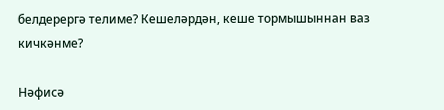белдерергә телиме? Кешеләрдән, кеше тормышыннан ваз кичкәнме?

Нәфисә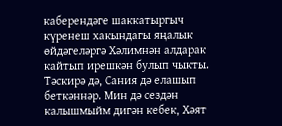каберендәге шаккатыргыч күренеш хакындагы яңалык өйдәгеләргә Хәлимнән алдарак кайтып ирешкән булып чыкты. Тәскирә дә, Сания дә елашып беткәннәр. Мин дә сездән калышмыйм дигән кебек, Хәят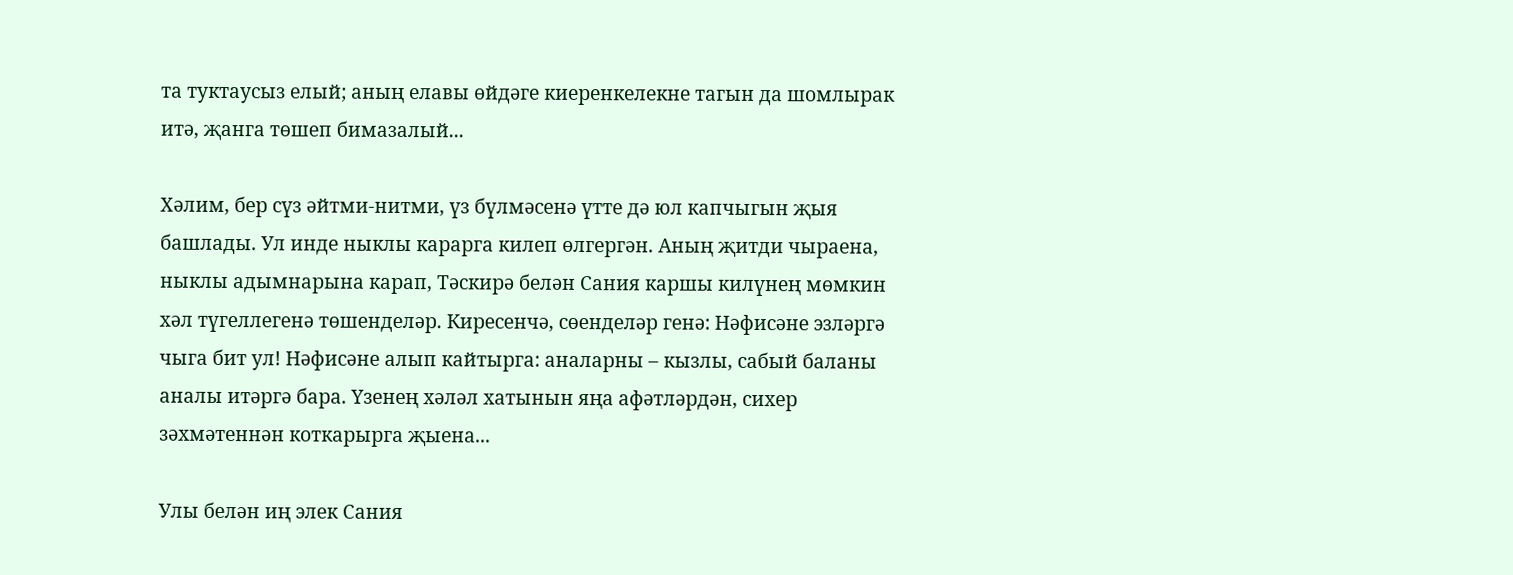та туктаусыз елый; аның елавы өйдәге киеренкелекне тагын да шомлырак итә, җанга төшеп бимазалый...

Хәлим, бер сүз әйтми-нитми, үз бүлмәсенә үтте дә юл капчыгын җыя башлады. Ул инде ныклы карарга килеп өлгергән. Аның җитди чыраена, ныклы адымнарына карап, Тәскирә белән Сания каршы килүнең мөмкин хәл түгеллегенә төшенделәр. Киресенчә, сөенделәр генә: Нәфисәне эзләргә чыга бит ул! Нәфисәне алып кайтырга: аналарны – кызлы, сабый баланы аналы итәргә бара. Үзенең хәләл хатынын яңа афәтләрдән, сихер зәхмәтеннән коткарырга җыена...

Улы белән иң элек Сания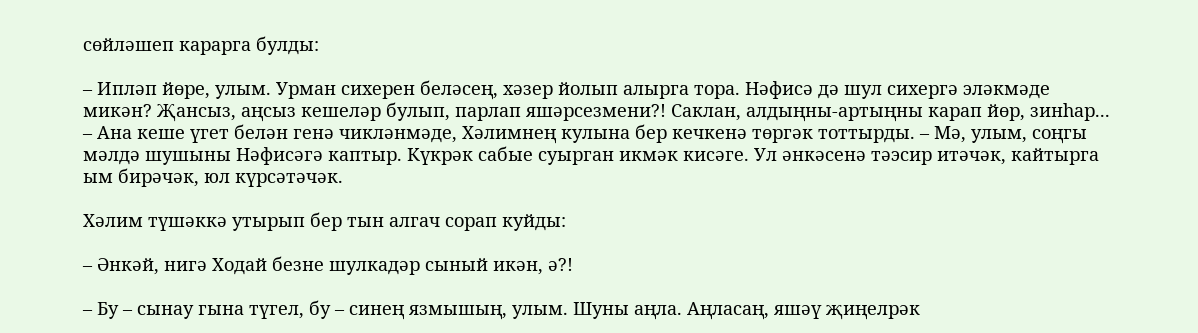сөйләшеп карарга булды:

– Ипләп йөре, улым. Урман сихерен беләсең, хәзер йолып алырга тора. Нәфисә дә шул сихергә эләкмәде микән? Җансыз, аңсыз кешеләр булып, парлап яшәрсезмени?! Саклан, алдыңны-артыңны карап йөр, зинһар... – Ана кеше үгет белән генә чикләнмәде, Хәлимнең кулына бер кечкенә төргәк тоттырды. – Мә, улым, соңгы мәлдә шушыны Нәфисәгә каптыр. Күкрәк сабые суырган икмәк кисәге. Ул әнкәсенә тәэсир итәчәк, кайтырга ым бирәчәк, юл күрсәтәчәк.

Хәлим түшәккә утырып бер тын алгач сорап куйды:

– Әнкәй, нигә Ходай безне шулкадәр сыный икән, ә?!

– Бу – сынау гына түгел, бу – синең язмышың, улым. Шуны аңла. Аңласаң, яшәү җиңелрәк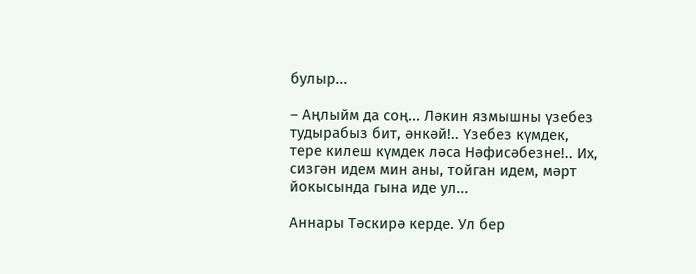булыр...

– Аңлыйм да соң... Ләкин язмышны үзебез тудырабыз бит, әнкәй!.. Үзебез күмдек, тере килеш күмдек ләса Нәфисәбезне!.. Их, сизгән идем мин аны, тойган идем, мәрт йокысында гына иде ул...

Аннары Тәскирә керде. Ул бер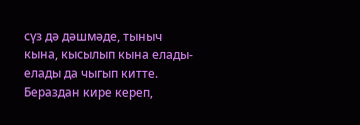сүз дә дәшмәде, тыныч кына, кысылып кына елады-елады да чыгып китте. Бераздан кире кереп,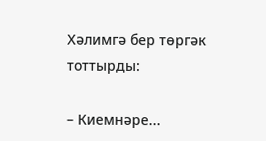Хәлимгә бер төргәк тоттырды:

– Киемнәре...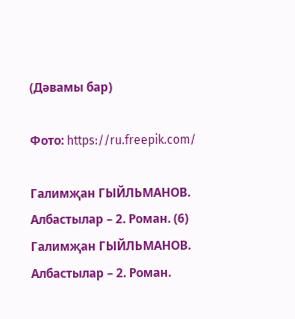(Дәвамы бар)

Фото: https://ru.freepik.com/

Галимҗан ГЫЙЛЬМАНОВ. Албастылар – 2. Роман. (6)
Галимҗан ГЫЙЛЬМАНОВ. Албастылар – 2. Роман.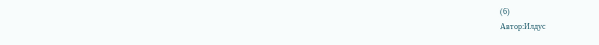(6)
Автор:Илдус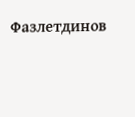Фазлетдинов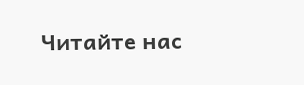Читайте нас